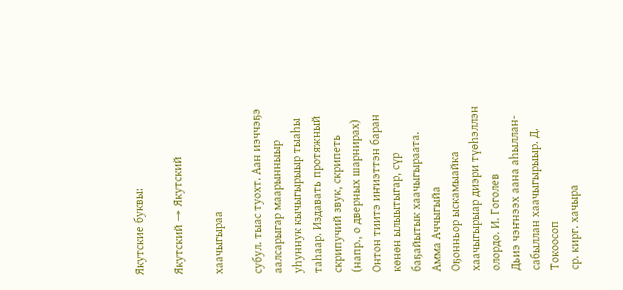Якутские буквы:

Якутский → Якутский

хаачыгыраа

субул. тыас туохт. Аан иэччэҕэ аалсарыгар маарынныыр уһуннук кычыгырыыр тыаһы таһаар. Издавать протяжный скрипучий звук, скрипеть (напр., о дверных шарнирах)
Онтон тиитэ иҥиэттэн баран көнөн ылыытыгар, сүр баҕайытык хаачыгыраата. Амма Аччыгыйа
Оҕонньор ыскамыайка хаачыгырыар диэри түөһэллэн олордо. И. Гоголев
Дьиэ чэҥнээх аана аһыллан-сабыллан хаачыгырыыр. Д. Токоосоп
ср. кирг. хачыра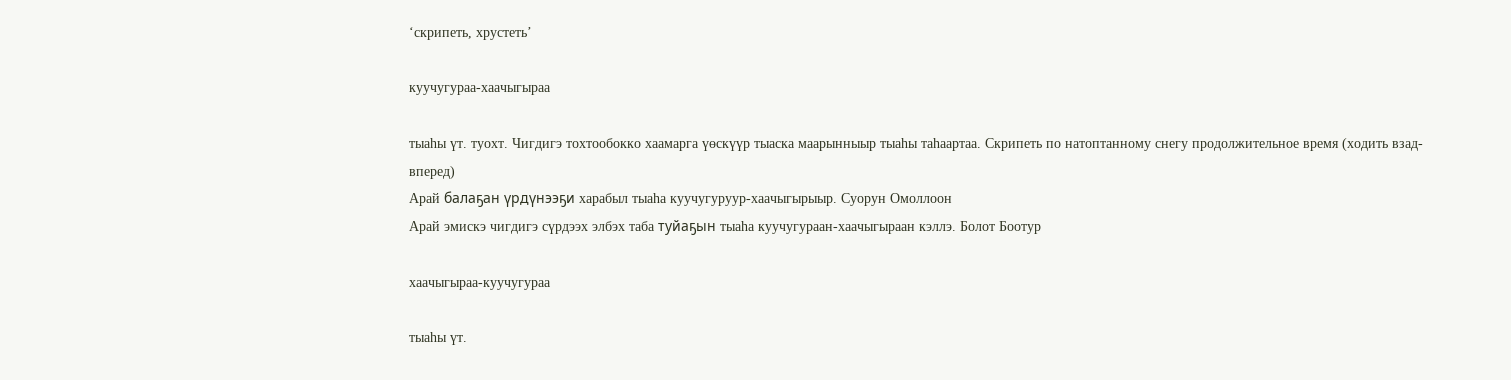‘скрипеть, хрустеть’

куучугураа-хаачыгыраа

тыаһы үт. туохт. Чигдигэ тохтообокко хаамарга үөскүүр тыаска маарынныыр тыаһы таһаартаа. Скрипеть по натоптанному снегу продолжительное время (ходить взад-вперед)
Арай балаҕан үрдүнээҕи харабыл тыаһа куучугуруур-хаачыгырыыр. Суорун Омоллоон
Арай эмискэ чигдигэ сүрдээх элбэх таба туйаҕын тыаһа куучугураан-хаачыгыраан кэллэ. Болот Боотур

хаачыгыраа-куучугураа

тыаһы үт.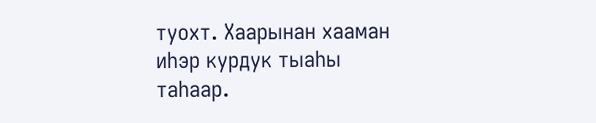туохт. Хаарынан хааман иһэр курдук тыаһы таһаар.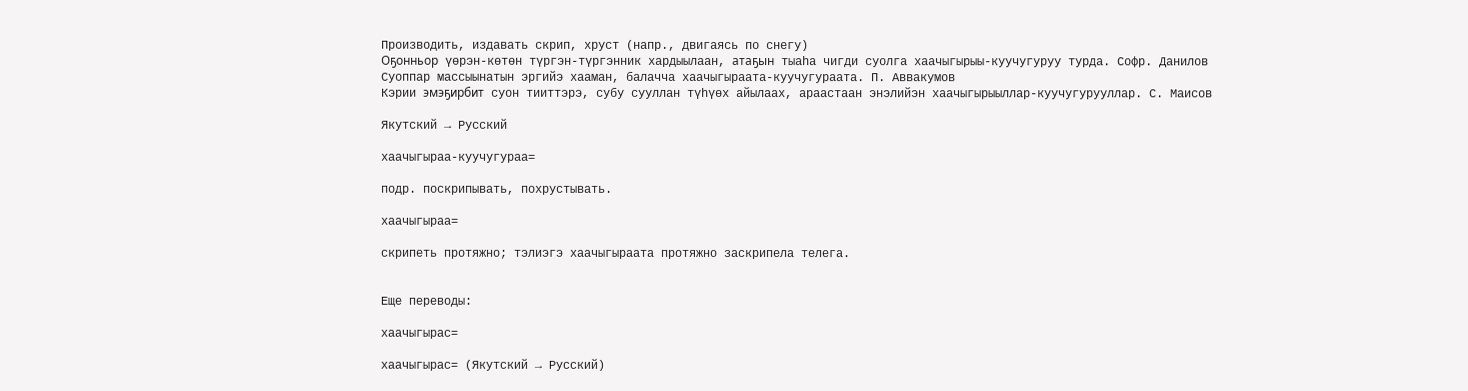Производить, издавать скрип, хруст (напр., двигаясь по снегу)
Оҕонньор үөрэн-көтөн түргэн-түргэнник хардыылаан, атаҕын тыаһа чигди суолга хаачыгырыы-куучугуруу турда. Софр. Данилов
Суоппар массыынатын эргийэ хааман, балачча хаачыгыраата-куучугураата. П. Аввакумов
Кэрии эмэҕирбит суон тииттэрэ, субу сууллан түһүөх айылаах, араастаан энэлийэн хаачыгырыыллар-куучугурууллар. С. Маисов

Якутский → Русский

хаачыгыраа-куучугураа=

подр. поскрипывать, похрустывать.

хаачыгыраа=

скрипеть протяжно; тэлиэгэ хаачыгыраата протяжно заскрипела телега.


Еще переводы:

хаачыгырас=

хаачыгырас= (Якутский → Русский)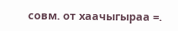совм. от хаачыгыраа =.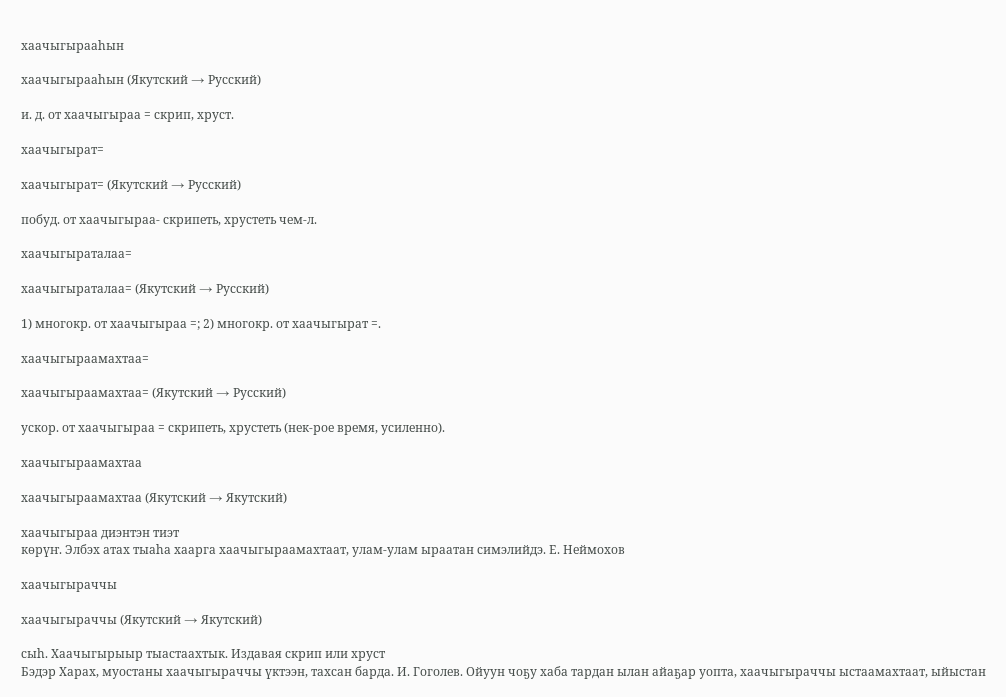хаачыгырааһын

хаачыгырааһын (Якутский → Русский)

и. д. от хаачыгыраа = скрип, хруст.

хаачыгырат=

хаачыгырат= (Якутский → Русский)

побуд. от хаачыгыраа- скрипеть, хрустеть чем-л.

хаачыгыраталаа=

хаачыгыраталаа= (Якутский → Русский)

1) многокр. от хаачыгыраа =; 2) многокр. от хаачыгырат =.

хаачыгыраамахтаа=

хаачыгыраамахтаа= (Якутский → Русский)

ускор. от хаачыгыраа = скрипеть, хрустеть (нек-рое время, усиленно).

хаачыгыраамахтаа

хаачыгыраамахтаа (Якутский → Якутский)

хаачыгыраа диэнтэн тиэт
көрүҥ. Элбэх атах тыаһа хаарга хаачыгыраамахтаат, улам-улам ыраатан симэлийдэ. Е. Неймохов

хаачыгыраччы

хаачыгыраччы (Якутский → Якутский)

сыһ. Хаачыгырыыр тыастаахтык. Издавая скрип или хруст
Бэдэр Харах, муостаны хаачыгыраччы үктээн, тахсан барда. И. Гоголев. Ойуун чоҕу хаба тардан ылан айаҕар уопта, хаачыгыраччы ыстаамахтаат, ыйыстан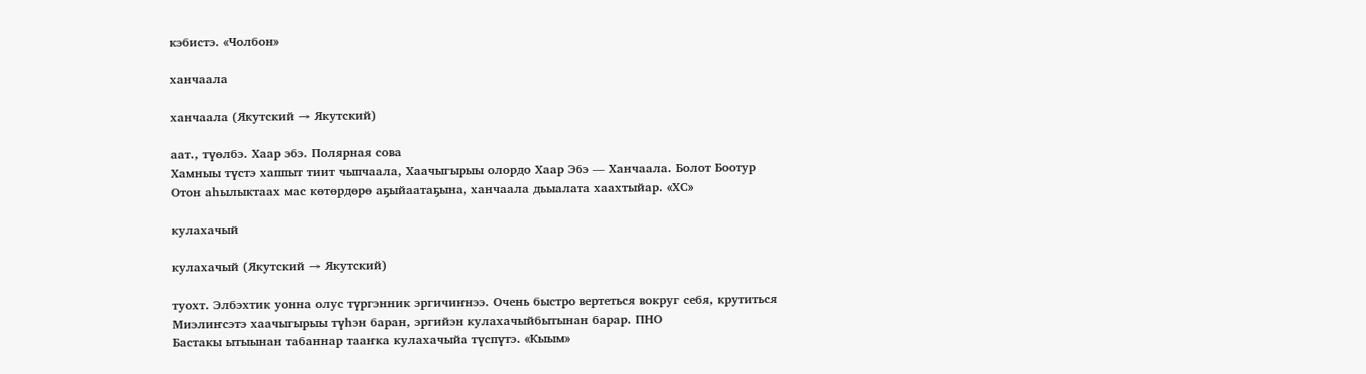кэбистэ. «Чолбон»

ханчаала

ханчаала (Якутский → Якутский)

аат., түөлбэ. Хаар эбэ. Полярная сова
Хамныы түстэ хаппыт тиит чыпчаала, Хаачыгырыы олордо Хаар Эбэ — Ханчаала. Болот Боотур
Отон аһылыктаах мас көтөрдөрө аҕыйаатаҕына, ханчаала дьыалата хаахтыйар. «ХС»

кулахачый

кулахачый (Якутский → Якутский)

туохт. Элбэхтик уонна олус түргэнник эргичиҥнээ. Очень быстро вертеться вокруг себя, крутиться
Миэлиҥсэтэ хаачыгырыы түһэн баран, эргийэн кулахачыйбытынан барар. ПНО
Бастакы ытыынан табаннар тааҥка кулахачыйа түспүтэ. «Кыым»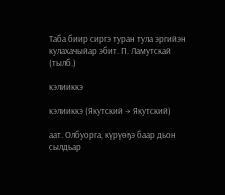Таба биир сиргэ туран тула эргийэн кулахачыйар эбит. П. Ламутскай (тылб.)

кэлииккэ

кэлииккэ (Якутский → Якутский)

аат. Олбуорга, күрүөҕэ баар дьон сылдьар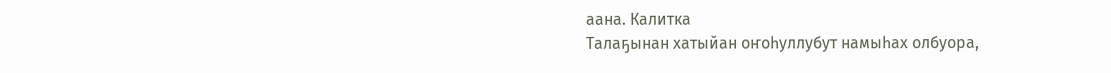аана. Калитка
Талаҕынан хатыйан оҥоһуллубут намыһах олбуора,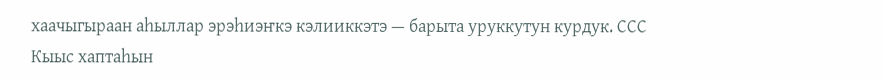хаачыгыраан аһыллар эрэһиэҥкэ кэлииккэтэ — барыта уруккутун курдук. ССС
Кыыс хаптаһын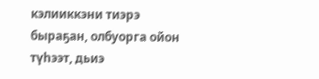кэлииккэни тиэрэ быраҕан, олбуорга ойон түһээт, дьиэ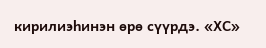кирилиэһинэн өрө сүүрдэ. «ХС»